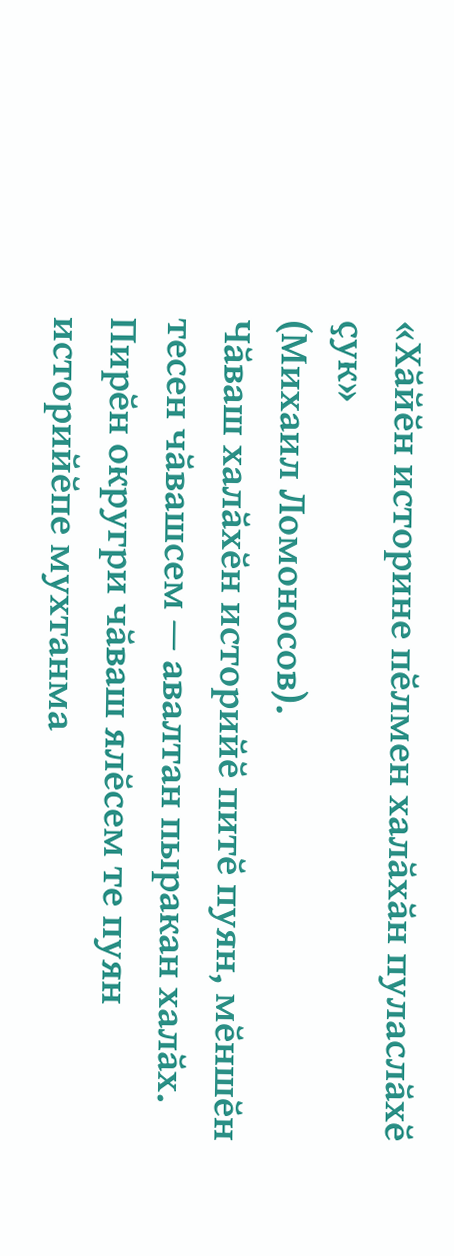«Хӑйӗн историне пӗлмен халӑхӑн пуласлӑхӗ ҫук»
(Михаил Ломоносов).
Чӑваш халӑхӗн историйӗ питӗ пуян, мӗншӗн тесен чӑвашсем — авалтан пыракан халӑх. Пирӗн округри чӑваш ялӗсем те пуян историйӗпе мухтанма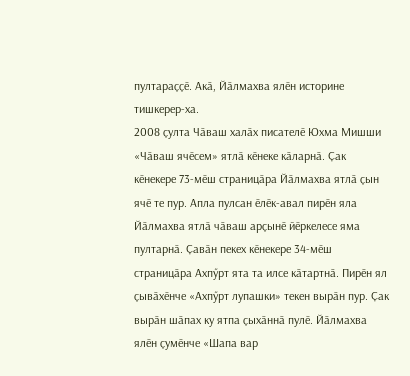пултараҫҫӗ. Акӑ, Йӑлмахва ялӗн историне тишкерер-ха.
2008 ҫулта Чӑваш халӑх писателӗ Юхма Мишши «Чӑваш ячӗсем» ятлӑ кӗнеке кӑларнӑ. Ҫак кӗнекере 73-мӗш страницӑра Йӑлмахва ятлӑ ҫын ячӗ те пур. Апла пулсан ӗлӗк-авал пирӗн яла Йӑлмахва ятлӑ чӑваш арҫынӗ йӗркелесе яма пултарнӑ. Ҫавӑн пекех кӗнекере 34-мӗш страницӑра Ахпӳрт ята та илсе кӑтартнӑ. Пирӗн ял ҫывӑхӗнче «Ахпӳрт лупашки» текен вырӑн пур. Ҫак вырӑн шӑпах ку ятпа ҫыхӑннӑ пулӗ. Йӑлмахва ялӗн ҫумӗнче «Шапа вар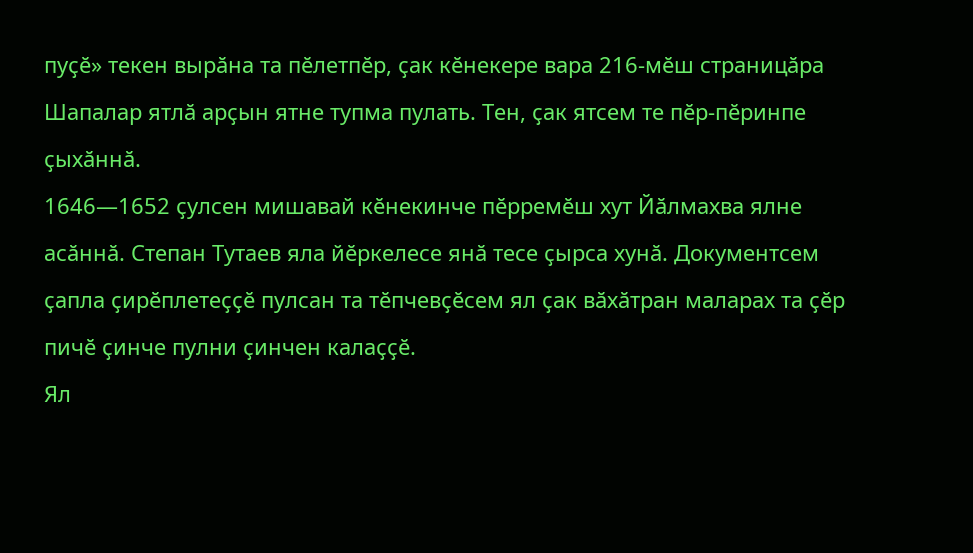пуҫӗ» текен вырӑна та пӗлетпӗр, ҫак кӗнекере вара 216-мӗш страницӑра Шапалар ятлӑ арҫын ятне тупма пулать. Тен, ҫак ятсем те пӗр-пӗринпе ҫыхӑннӑ.
1646—1652 ҫулсен мишавай кӗнекинче пӗрремӗш хут Йӑлмахва ялне асӑннӑ. Степан Тутаев яла йӗркелесе янӑ тесе ҫырса хунӑ. Документсем ҫапла ҫирӗплетеҫҫӗ пулсан та тӗпчевҫӗсем ял ҫак вӑхӑтран маларах та ҫӗр пичӗ ҫинче пулни ҫинчен калаҫҫӗ.
Ял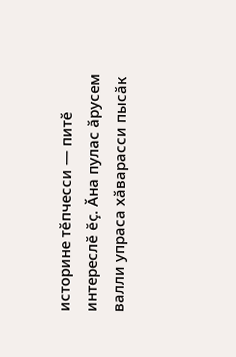историне тӗпчесси — питӗ интереслӗ ӗҫ. Ӑна пулас ӑрусем валли упраса хӑварасси пысӑк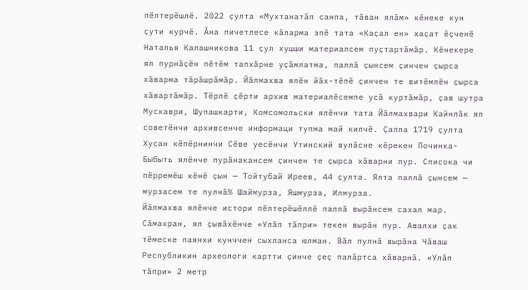пӗлтерӗшлӗ. 2022 ҫулта «Мухтанатӑп санпа, тӑван ялӑм» кӗнеке кун ҫути курчӗ. Ӑна пичетлесе кӑларма эпӗ тата «Каҫал ен» хаҫат ӗҫченӗ Наталья Калашникова 11 ҫул хушши материалсем пуҫтартӑмӑр. Кӗнекере ял пурнӑҫӗн пӗтӗм тапхӑрне уҫӑмлатма, паллӑ ҫынсем ҫинчен ҫырса хӑварма тӑрӑшрӑмӑр. Йӑлмахва ялӗн йӑх-тӗпӗ ҫинчен те витӗмлӗн ҫырса хӑвартӑмӑр. Тӗрлӗ ҫӗрти архив материалӗсемпе усӑ куртӑмӑр, ҫав шутра Мускаври, Шупашкарти, Комсомольски ялӗнчи тата Йӑлмахвари Кайнлӑк ял советӗнчи архивсенче информаци тупма май килчӗ. Ҫапла 1719 ҫулта Хусан кӗпӗрнинчи Сӗве уесӗнчи Утинский вулӑсне кӗрекен Починка-Быбыть ялӗнче пурӑнакансем ҫинчен те ҫырса хӑварни пур. Списока чи пӗрремӗш кӗнӗ ҫын — Тойтубай Иреев, 44 ҫулта. Ялта паллӑ ҫынсем — мурзасем те пулнӑ% Шаймурза, Яшмурза, Илмурза.
Йӑлмахва ялӗнче истори пӗлтерӗшӗллӗ паллӑ вырӑнсем сахал мар. Сӑмахран, ял ҫывӑхӗнче «Улӑп тӑпри» текен вырӑн пур. Авалхи ҫак тӗмеске паянхи кунччен сыхланса юлман. Вӑл пулнӑ вырӑна Чӑваш Республикин археологи картти ҫинче ҫеҫ палӑртса хӑварнӑ. «Улӑп тӑпри» 2 метр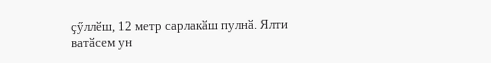ҫӳллӗш, 12 метр сарлакӑш пулнӑ. Ялти ватӑсем ун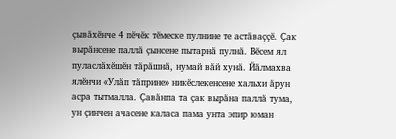ҫывӑхӗнче 4 пӗчӗк тӗмеске пулнине те астӑваҫҫӗ. Ҫак вырӑнсене паллӑ ҫынсене пытарнӑ пулнӑ. Вӗсем ял пуласлӑхӗшӗн тӑрӑшнӑ, нумай вӑй хунӑ. Йӑлмахва ялӗнчи «Улӑп тӑприне» никӗслекенсене хальхи ӑрун асра тытмалла. Ҫавӑнпа та ҫак вырӑна паллӑ тума, ун ҫинчен ачасене каласа пама унта эпир юман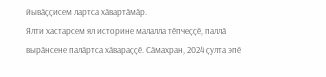йывӑҫҫисем лартса хӑвартӑмӑр.
Ялти хастарсем ял историне малалла тӗпчеҫҫӗ, паллӑ вырӑнсене палӑртса хӑвараҫҫӗ. Сӑмахран, 2024 ҫулта эпӗ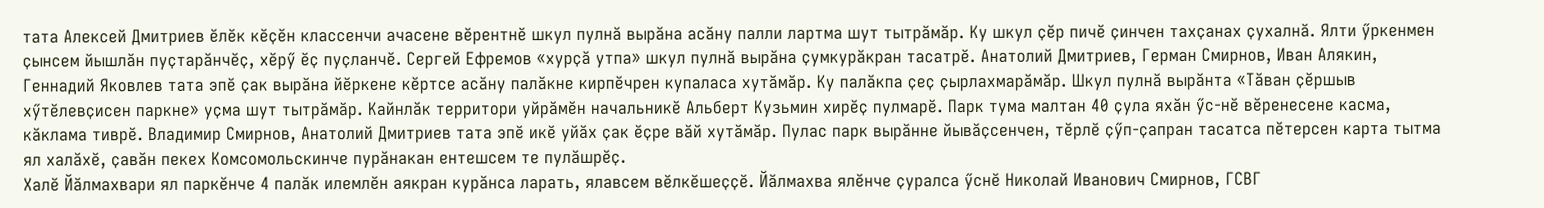тата Алексей Дмитриев ӗлӗк кӗҫӗн классенчи ачасене вӗрентнӗ шкул пулнӑ вырӑна асӑну палли лартма шут тытрӑмӑр. Ку шкул ҫӗр пичӗ ҫинчен тахҫанах ҫухалнӑ. Ялти ӳркенмен ҫынсем йышлӑн пуҫтарӑнчӗҫ, хӗрӳ ӗҫ пуҫланчӗ. Сергей Ефремов «хурҫӑ утпа» шкул пулнӑ вырӑна ҫумкурӑкран тасатрӗ. Анатолий Дмитриев, Герман Смирнов, Иван Алякин, Геннадий Яковлев тата эпӗ ҫак вырӑна йӗркене кӗртсе асӑну палӑкне кирпӗчрен купаласа хутӑмӑр. Ку палӑкпа ҫеҫ ҫырлахмарӑмӑр. Шкул пулнӑ вырӑнта «Тӑван ҫӗршыв хӳтӗлевҫисен паркне» уҫма шут тытрӑмӑр. Кайнлӑк территори уйрӑмӗн начальникӗ Альберт Кузьмин хирӗҫ пулмарӗ. Парк тума малтан 40 ҫула яхӑн ӳс-нӗ вӗренесене касма, кӑклама тиврӗ. Владимир Смирнов, Анатолий Дмитриев тата эпӗ икӗ уйӑх ҫак ӗҫре вӑй хутӑмӑр. Пулас парк вырӑнне йывӑҫсенчен, тӗрлӗ ҫӳп-ҫапран тасатса пӗтерсен карта тытма ял халӑхӗ, ҫавӑн пекех Комсомольскинче пурӑнакан ентешсем те пулӑшрӗҫ.
Халӗ Йӑлмахвари ял паркӗнче 4 палӑк илемлӗн аякран курӑнса ларать, ялавсем вӗлкӗшеҫҫӗ. Йӑлмахва ялӗнче ҫуралса ӳснӗ Николай Иванович Смирнов, ГСВГ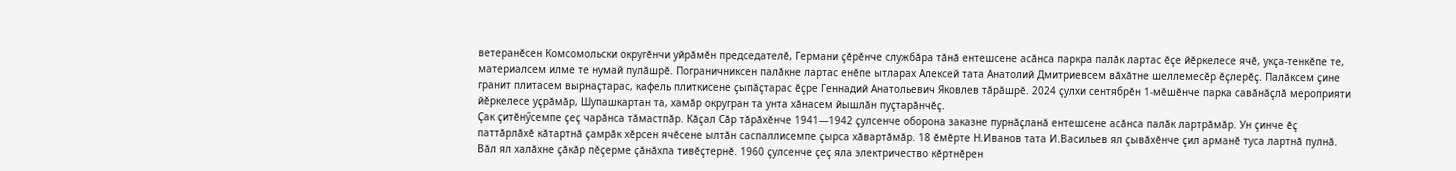ветеранӗсен Комсомольски округӗнчи уйрӑмӗн председателӗ, Германи ҫӗрӗнче службӑра тӑнӑ ентешсене асӑнса паркра палӑк лартас ӗҫе йӗркелесе ячӗ, укҫа-тенкӗпе те, материалсем илме те нумай пулӑшрӗ. Пограничниксен палӑкне лартас енӗпе ытларах Алексей тата Анатолий Дмитриевсем вӑхӑтне шеллемесӗр ӗҫлерӗҫ. Палӑксем ҫине гранит плитасем вырнаҫтарас, кафель плиткисене ҫыпӑҫтарас ӗҫре Геннадий Анатольевич Яковлев тӑрӑшрӗ. 2024 ҫулхи сентябрӗн 1-мӗшӗнче парка савӑнӑҫлӑ мероприяти йӗркелесе уҫрӑмӑр, Шупашкартан та, хамӑр округран та унта хӑнасем йышлӑн пуҫтарӑнчӗҫ.
Ҫак ҫитӗнӳсемпе ҫеҫ чарӑнса тӑмастпӑр. Кӑҫал Сӑр тӑрӑхӗнче 1941—1942 ҫулсенче оборона заказне пурнӑҫланӑ ентешсене асӑнса палӑк лартрӑмӑр. Ун ҫинче ӗҫ паттӑрлӑхӗ кӑтартнӑ ҫамрӑк хӗрсен ячӗсене ылтӑн саспаллисемпе ҫырса хӑвартӑмӑр. 18 ӗмӗрте Н.Иванов тата И.Васильев ял ҫывӑхӗнче ҫил арманӗ туса лартнӑ пулнӑ. Вӑл ял халӑхне ҫӑкӑр пӗҫерме ҫӑнӑхпа тивӗҫтернӗ. 1960 ҫулсенче ҫеҫ яла электричество кӗртнӗрен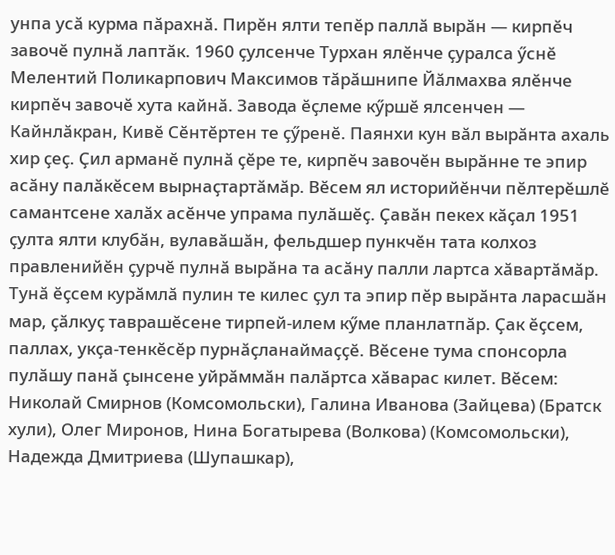унпа усӑ курма пӑрахнӑ. Пирӗн ялти тепӗр паллӑ вырӑн — кирпӗч завочӗ пулнӑ лаптӑк. 1960 ҫулсенче Турхан ялӗнче ҫуралса ӳснӗ Мелентий Поликарпович Максимов тӑрӑшнипе Йӑлмахва ялӗнче кирпӗч завочӗ хута кайнӑ. Завода ӗҫлеме кӳршӗ ялсенчен — Кайнлӑкран, Кивӗ Сӗнтӗртен те ҫӳренӗ. Паянхи кун вӑл вырӑнта ахаль хир ҫеҫ. Ҫил арманӗ пулнӑ ҫӗре те, кирпӗч завочӗн вырӑнне те эпир асӑну палӑкӗсем вырнаҫтартӑмӑр. Вӗсем ял историйӗнчи пӗлтерӗшлӗ самантсене халӑх асӗнче упрама пулӑшӗҫ. Ҫавӑн пекех кӑҫал 1951 ҫулта ялти клубӑн, вулавӑшӑн, фельдшер пункчӗн тата колхоз правленийӗн ҫурчӗ пулнӑ вырӑна та асӑну палли лартса хӑвартӑмӑр. Тунӑ ӗҫсем курӑмлӑ пулин те килес ҫул та эпир пӗр вырӑнта ларасшӑн мар, ҫӑлкуҫ таврашӗсене тирпей-илем кӳме планлатпӑр. Ҫак ӗҫсем, паллах, укҫа-тенкӗсӗр пурнӑҫланаймаҫҫӗ. Вӗсене тума спонсорла пулӑшу панӑ ҫынсене уйрӑммӑн палӑртса хӑварас килет. Вӗсем: Николай Смирнов (Комсомольски), Галина Иванова (Зайцева) (Братск хули), Олег Миронов, Нина Богатырева (Волкова) (Комсомольски), Надежда Дмитриева (Шупашкар),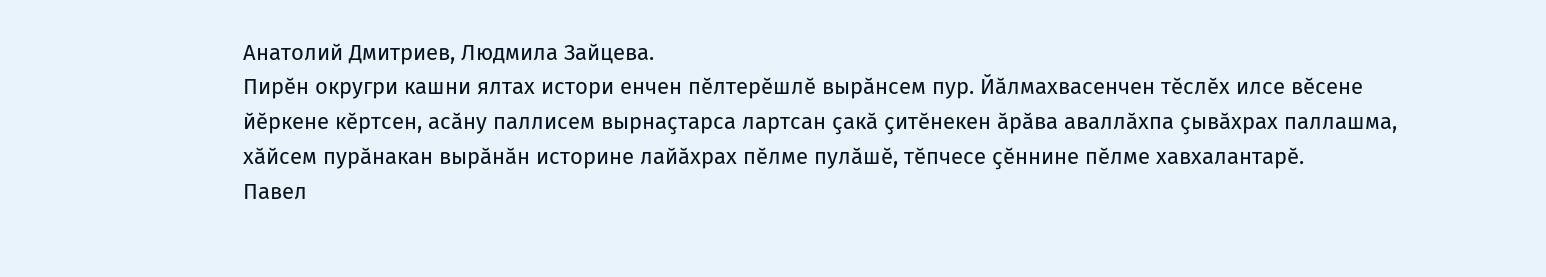Анатолий Дмитриев, Людмила Зайцева.
Пирӗн округри кашни ялтах истори енчен пӗлтерӗшлӗ вырӑнсем пур. Йӑлмахвасенчен тӗслӗх илсе вӗсене йӗркене кӗртсен, асӑну паллисем вырнаҫтарса лартсан ҫакӑ ҫитӗнекен ӑрӑва аваллӑхпа ҫывӑхрах паллашма, хӑйсем пурӑнакан вырӑнӑн историне лайӑхрах пӗлме пулӑшӗ, тӗпчесе ҫӗннине пӗлме хавхалантарӗ.
Павел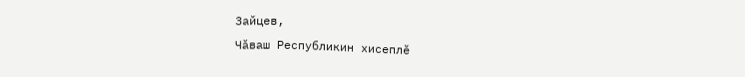Зайцев,
Чӑваш Республикин хисеплӗ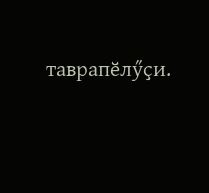таврапӗлӳҫи.